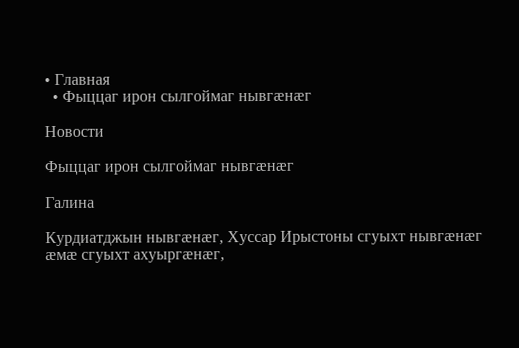• Главная
  • Фыццаг ирон сылгоймаг нывгæнæг

Новости

Фыццаг ирон сылгоймаг нывгæнæг

Галина

Курдиатджын нывгæнæг, Хуссар Ирыстоны сгуыхт нывгæнæг æмæ сгуыхт ахуыргæнæг,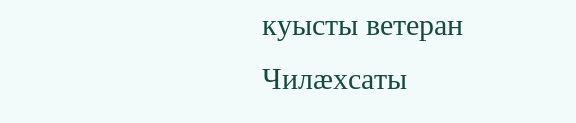куысты ветеран Чилæхсаты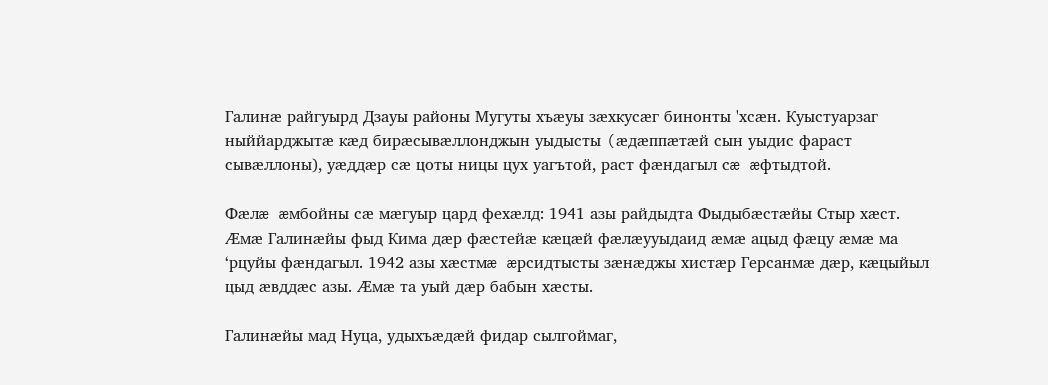Галинæ райгуырд Дзауы районы Мугуты хъæуы зæхкусæг бинонты 'хсæн. Куыстуарзаг ныййарджытæ кæд бирæсывæллонджын уыдысты (æдæппæтæй сын уыдис фараст сывæллоны), уæддæр сæ цоты ницы цух уагътой, раст фæндагыл сæ æфтыдтой.

Фæлæ æмбойны сæ мæгуыр цард фехæлд: 1941 азы райдыдта Фыдыбæстæйы Стыр хæст. Æмæ Галинæйы фыд Кима дæр фæстейæ кæцæй фæлæууыдаид æмæ ацыд фæцу æмæ ма ‘рцуйы фæндагыл. 1942 азы хæстмæ æрсидтысты зæнæджы хистæр Герсанмæ дæр, кæцыйыл цыд æвддæс азы. Æмæ та уый дæр бабын хæсты.

Галинæйы мад Нуца, удыхъæдæй фидар сылгоймаг,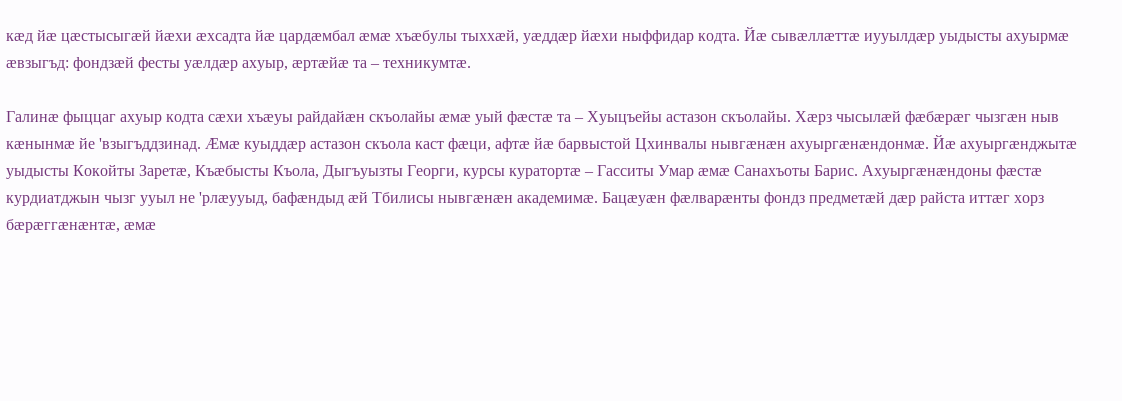кæд йæ цæстысыгæй йæхи æхсадта йæ цардæмбал æмæ хъæбулы тыххæй, уæддæр йæхи ныффидар кодта. Йæ сывæллæттæ иууылдæр уыдысты ахуырмæ æвзыгъд: фондзæй фесты уæлдæр ахуыр, æртæйæ та – техникумтæ.

Галинæ фыццаг ахуыр кодта сæхи хъæуы райдайæн скъолайы æмæ уый фæстæ та – Хуыцъейы астазон скъолайы. Хæрз чысылæй фæбæрæг чызгæн ныв кæнынмæ йе 'взыгъддзинад. Æмæ куыддæр астазон скъола каст фæци, афтæ йæ барвыстой Цхинвалы нывгæнæн ахуыргæнæндонмæ. Йæ ахуыргæнджытæ уыдысты Кокойты Заретæ, Къæбысты Къола, Дыгъуызты Георги, курсы куратортæ – Гасситы Умар æмæ Санахъоты Барис. Ахуыргæнæндоны фæстæ курдиатджын чызг ууыл не 'рлæууыд, бафæндыд æй Тбилисы нывгæнæн академимæ. Бацæуæн фæлварæнты фондз предметæй дæр райста иттæг хорз бæрæггæнæнтæ, æмæ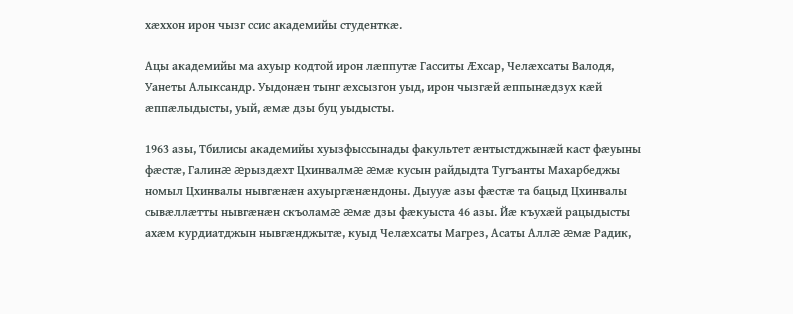хæххон ирон чызг ссис академийы студенткæ.

Ацы академийы ма ахуыр кодтой ирон лæппутæ Гасситы Æхсар, Челæхсаты Валодя, Уанеты Алыксандр. Уыдонæн тынг æхсызгон уыд, ирон чызгæй æппынæдзух кæй æппæлыдысты, уый, æмæ дзы буц уыдысты.

1963 азы, Тбилисы академийы хуызфыссынады факультет æнтыстджынæй каст фæуыны фæстæ, Галинæ æрыздæхт Цхинвалмæ æмæ кусын райдыдта Тугъанты Махарбеджы номыл Цхинвалы нывгæнæн ахуыргæнæндоны. Дыууæ азы фæстæ та бацыд Цхинвалы сывæллæтты нывгæнæн скъоламæ æмæ дзы фæкуыста 46 азы. Йæ къухæй рацыдысты ахæм курдиатджын нывгæнджытæ, куыд Челæхсаты Магрез, Асаты Аллæ æмæ Радик,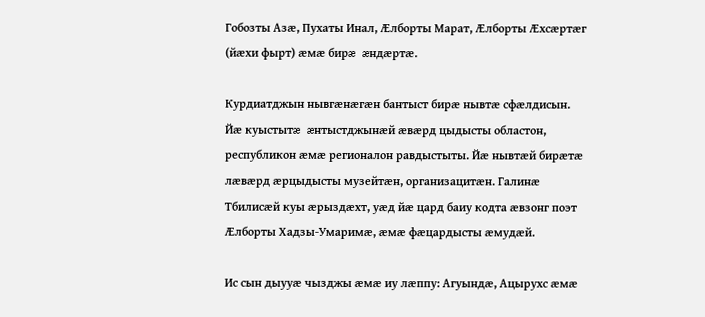Гобозты Азæ, Пухаты Инал, Æлборты Марат, Æлборты Æхсæртæг (йæхи фырт) æмæ бирæ æндæртæ.

Курдиатджын нывгæнæгæн бантыст бирæ нывтæ сфæлдисын. Йæ куыстытæ æнтыстджынæй æвæрд цыдысты областон, республикон æмæ регионалон равдыстыты. Йæ нывтæй бирæтæ лæвæрд æрцыдысты музейтæн, организацитæн. Галинæ Тбилисæй куы æрыздæхт, уæд йæ цард баиу кодта æвзонг поэт Æлборты Хадзы-Умаримæ, æмæ фæцардысты æмудæй.

Ис сын дыууæ чызджы æмæ иу лæппу: Агуындæ, Ацырухс æмæ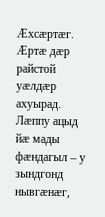Æхсæртæг. Æртæ дæр райстой уæлдæр ахуырад. Лæппу ацыд йæ мады фæндагыл – у зындгонд нывгæнæг,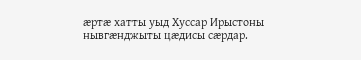æртæ хатты уыд Хуссар Ирыстоны нывгæнджыты цæдисы сæрдар.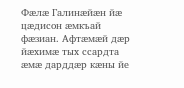Фæлæ Галинæйæн йæ цæдисон æмкъай фæзиан. Афтæмæй дæр йæхимæ тых ссардта æмæ дарддæр кæны йе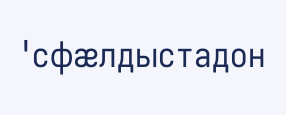'сфæлдыстадон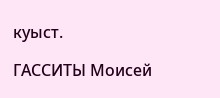куыст.

ГАССИТЫ Моисей